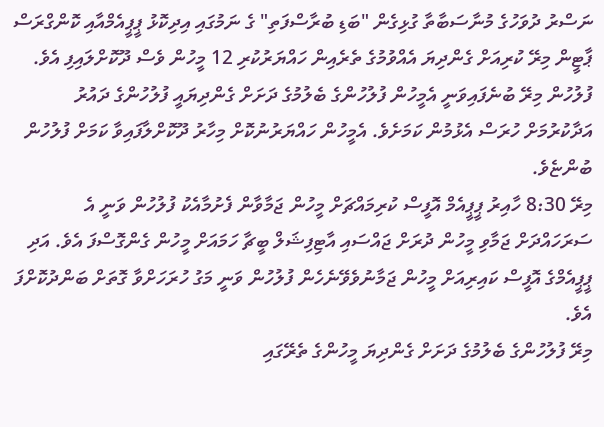ނަސްރު ދުވަހުގެ މުނާސަބާތާ ގުޅިގެން "ބަޑި ބުރާސްފަތި" ގެ ނަމުގައި އިދިކޮޅު ޕީޕީއެމްއާއި ކޮންގްރަސް ޕާޓީން މިރޭ ކުރިއަށް ގެންދިޔަ އެއްވުމުގެ ތެރެއިން ހައްޔަރުކުރި 12 މީހުން ވެސް ދޫކޮށްލައިފި އެވެ.
ފުލުހުން މިރޭ ބުނެފައިވަނީ އެމީހުން ފުލުހުންގެ ބެލުމުގެ ދަށަށް ގެންދިޔައީ ފުލުހުންގެ ދައުރު އަދާކުރުމަށް ހުރަސް އެޅުމުން ކަމަށެވެ. އެމީހުން ހައްޔަރުނުކޮށް މިހާރު ދޫކޮށްލާފައިވާ ކަމަށް ފުލުހުން ބުންޏެވެ.
މިރޭ 8:30 ހާއިރު ޕީޕީއެމް އޮފީސް ކުރިމައްޗަށް މީހުން ޖަމާވާން ފެށުމާއެކު ފުލުހުން ވަނީ އެ ސަރަހައްދަށް ޖަމާވި މީހުން ދުރަށް ޖައްސައި އާޓިފިޝަލް ބީޗާ ހަމައަށް މީހުން ގެންގޮސްފަ އެވެ. އަދި ޕީޕީއެމްގެ އޮފީސް ކައިރިއަށް މީހުން ޖަމާނުވެވޭނެހެން ފުލުހުން ވަނީ މަގު ހުރަހަށްވާ ގޮތަށް ބަންދުކޮށްފަ އެވެ.
މިރޭ ފުލުހުންގެ ބެލުމުގެ ދަށަށް ގެންދިޔަ މީހުންގެ ތެރޭގައި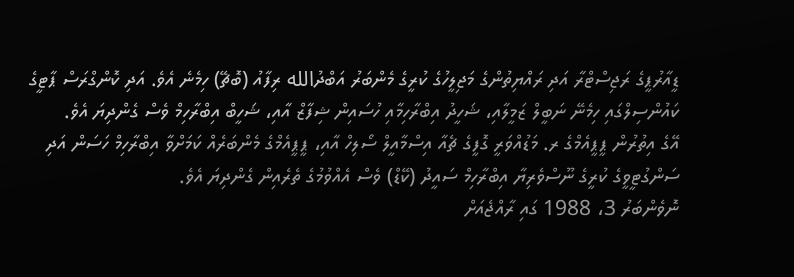ޑީއާރުޕީގެ ރަޖިސްޓްރާ އަދި ރައްޔިތުންގެ މަޖިލީހުގެ ކުރީގެ މެންބަރު އަބްދުالله ރިފާއު (ބޮޗޭ) ހިމެނެ އެވެ. އަދި ކޮންގްރަސް ޕާޓީގެ ކައުންސިލްގައި ހިމެނޭ ނަބީލް ޒަމީލާއި، ޝަހީދު އިބްރާހިމާއި ހުސައިން ޝިފާޒް އާއި، ޝަހީބް އިބްރާހިމް ވެސް ގެންދިޔަ އެވެ.
އޭގެ އިތުރުން ޕީޕީއެމްގެ ރ. މަޑުއްވަރީ ގޮފީގެ ޗެއާ އިސްމާއީލް ސޯލިހް އާއި، ޕީޕީއެމްގެ މެންބަރެއް ކަމަށްވާ އިބްރާހިމް ހަސަން އަދި ސަންގުޓީވީގެ ކުރީގެ ނޫސްވެރިޔާ އިބްރާހިމް ސައީދު (ކޭޑް) ވެސް އެއްވުމުގެ ތެރެއިން ގެންދިޔަ އެވެ.
ނޮވެންބަރު 3، 1988 ގައި ރާއްޖެއަށް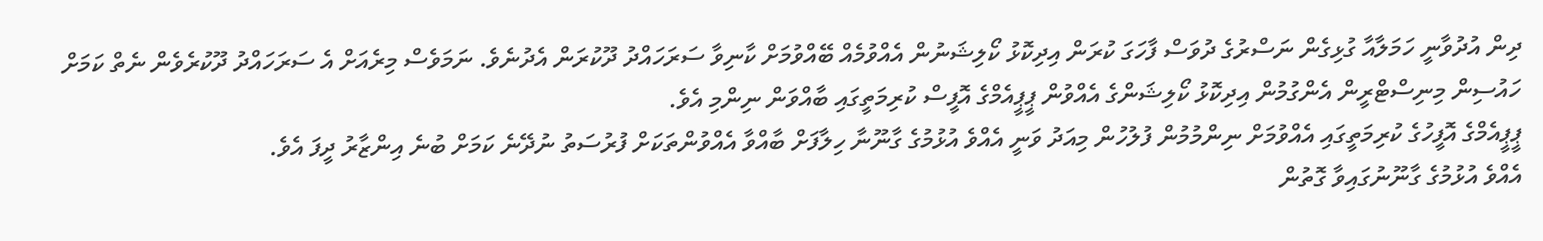ދިން އުދުވާނީ ހަމަލާއާ ގުޅިގެން ނަސްރުގެ ދުވަސް ފާހަގަ ކުރަން އިދިކޮޅު ކޯލިޝަނުން އެއްވުމެއް ބޭއްވުމަށް ކާނިވާ ސަރަހައްދު ދޫކުރަން އެދުނެވެ. ނަމަވެސް މިރެއަށް އެ ސަރަހައްދު ދޫކުރެވެން ނެތް ކަމަށް ހައުސިން މިނިސްޓްރީން އެންގުމުން އިދިކޮޅު ކޯލިޝަންގެ އެއްވުން ޕީޕީއެމްގެ އޮފީސް ކުރިމަތީގައި ބާއްވަން ނިންމި އެވެ.
ޕީޕީއެމްގެ އޮފީހުގެ ކުރިމަތީގައި އެއްވުމަށް ނިންމުމުން ފުލުހުން މިއަދު ވަނީ އެއްވެ އުޅުމުގެ ގާނޫނާ ހިލާފަށް ބާއްވާ އެއްވުންތަކަށް ފުރުސަތު ނުދޭނެ ކަމަށް ބުނެ އިންޒާރު ދީފަ އެވެ.
އެއްވެ އުޅުމުގެ ގާނޫނުގައިވާ ގޮތުން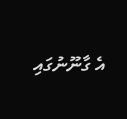އެ ގާނޫނުގައި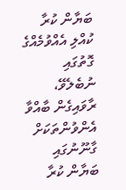ބަޔާން ކުރާ ކުއްލި އެއްވުމެއްގެ ގޮތުގައި ނުބެލެވޭ، ރާވައިގެން ބާއްވާ އެންވުންތަކަށް ގާނޫނުގައި ބަޔާން ކުރާ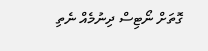ގޮތަށް ނޯޓިސް ދިނުމެއް ނެތި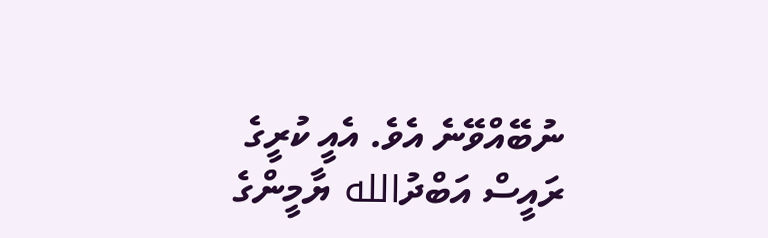ނުބޭއްވޭނެ އެވެ. އެއީ ކުރީގެ ރައީސް އަބްދުالله ޔާމީންގެ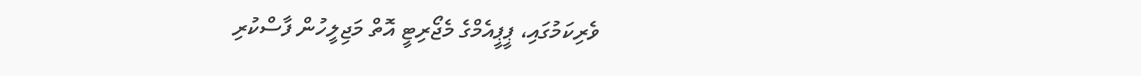ވެރިކަމުގައި، ޕީޕީއެމްގެ މެޖޯރިޓީ އޮތް މަޖިލީހުން ފާސްކުރި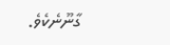ގާނޫނެކެވެ.